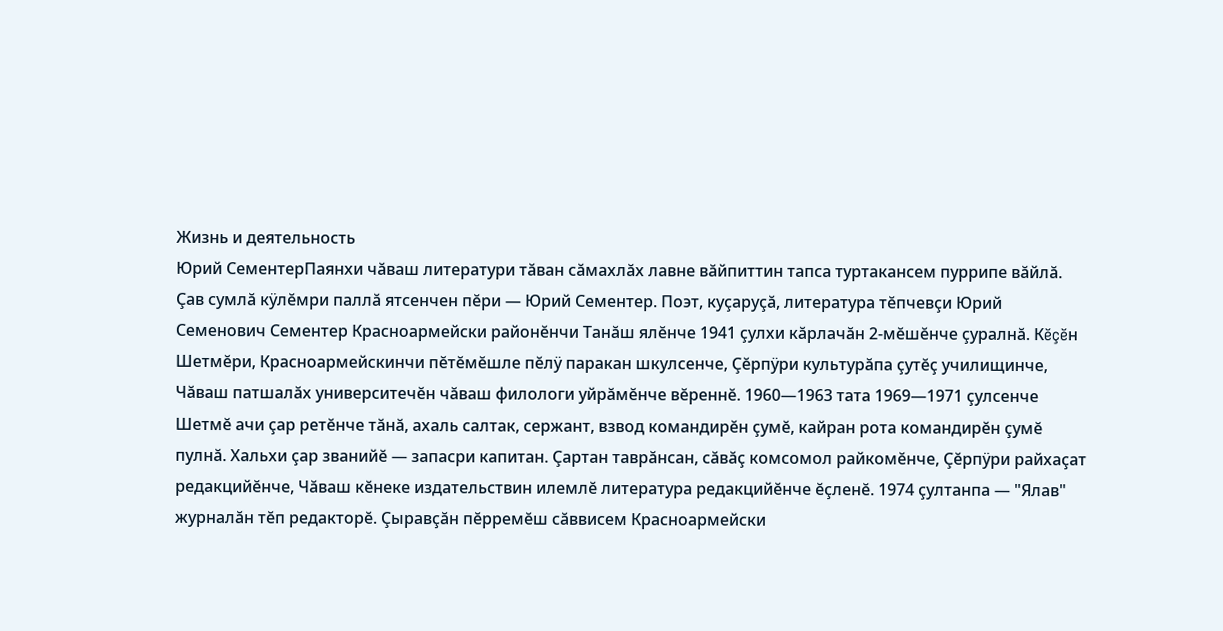Жизнь и деятельность
Юрий CементерПаянхи чăваш литератури тăван сăмахлăх лавне вăйпиттин тапса туртакансем пуррипе вăйлă. Çав сумлă кÿлĕмри паллă ятсенчен пĕри — Юрий Сементер. Поэт, куçаруçă, литература тĕпчевçи Юрий Семенович Сементер Красноармейски районĕнчи Танăш ялĕнче 1941 çулхи кăрлачăн 2-мĕшĕнче çуралнă. Кĕçĕн Шетмĕри, Красноармейскинчи пĕтĕмĕшле пĕлÿ паракан шкулсенче, Çĕрпÿри культурăпа çутĕç училищинче, Чăваш патшалăх университечĕн чăваш филологи уйрăмĕнче вĕреннĕ. 1960—1963 тата 1969—1971 çулсенче Шетмĕ ачи çар ретĕнче тăнă, ахаль салтак, сержант, взвод командирĕн çумĕ, кайран рота командирĕн çумĕ пулнă. Хальхи çар званийĕ — запасри капитан. Çартан таврăнсан, сăвăç комсомол райкомĕнче, Çĕрпÿри райхаçат редакцийĕнче, Чăваш кĕнеке издательствин илемлĕ литература редакцийĕнче ĕçленĕ. 1974 çултанпа — "Ялав" журналăн тĕп редакторĕ. Çыравçăн пĕрремĕш сăввисем Красноармейски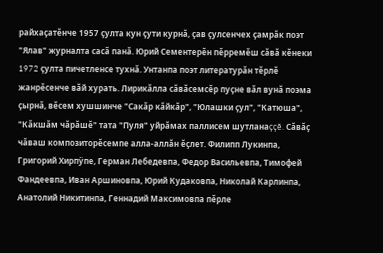райхаçатĕнче 1957 çулта кун çути курнă, çав çулсенчех çамрăк поэт "Ялав" журналта сасă панă. Юрий Сементерĕн пĕрремĕш сăвă кĕнеки 1972 çулта пичетленсе тухнă. Унтанпа поэт литературăн тĕрлĕ жанрĕсенче вăй хурать. Лирикăлла сăвăсемсĕр пуçне вăл вунă поэма çырнă, вĕсем хушшинче "Сакăр кăйкăр", "Юлашки çул", "Катюша", "Кăкшăм чăрăшĕ" тата "Пуля" уйрăмах паллисем шутланаççĕ. Сăвăç чăваш композиторĕсемпе алла-аллăн ĕçлет. Филипп Лукинпа, Григорий Хирпÿпе, Герман Лебедевпа, Федор Васильевпа, Тимофей Фандеевпа, Иван Аршиновпа, Юрий Кудаковпа, Николай Карлинпа, Анатолий Никитинпа, Геннадий Максимовпа пĕрле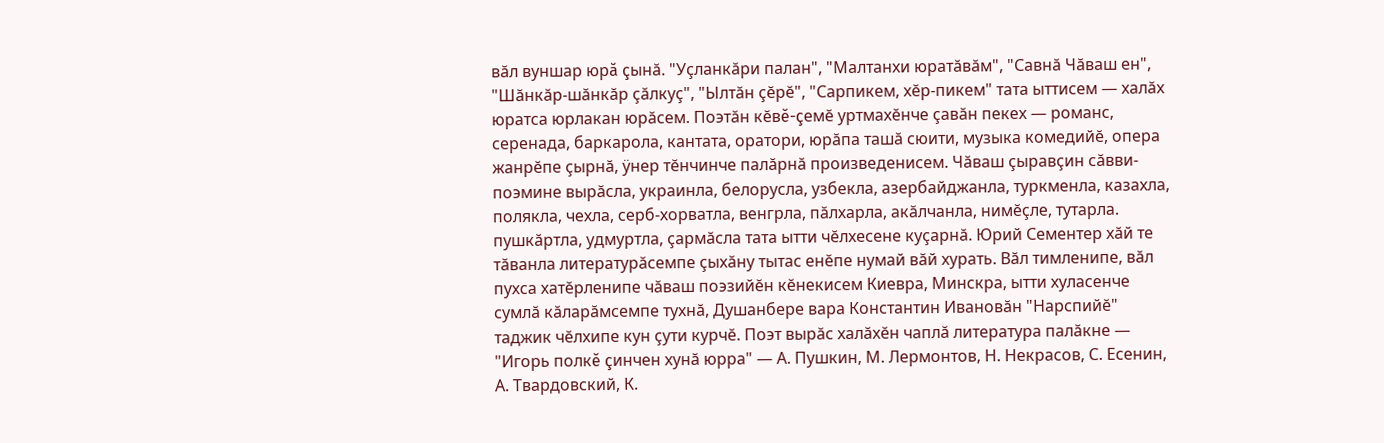вăл вуншар юрă çынă. "Уçланкăри палан", "Малтанхи юратăвăм", "Савнă Чăваш ен", "Шăнкăр-шăнкăр çăлкуç", "Ылтăн çĕрĕ", "Сарпикем, хĕр-пикем" тата ыттисем — халăх юратса юрлакан юрăсем. Поэтăн кĕвĕ-çемĕ уртмахĕнче çавăн пекех — романс, серенада, баркарола, кантата, оратори, юрăпа ташă сюити, музыка комедийĕ, опера жанрĕпе çырнă, ÿнер тĕнчинче палăрнă произведенисем. Чăваш çыравçин сăвви-поэмине вырăсла, украинла, белорусла, узбекла, азербайджанла, туркменла, казахла, полякла, чехла, серб-хорватла, венгрла, пăлхарла, акăлчанла, нимĕçле, тутарла. пушкăртла, удмуртла, çармăсла тата ытти чĕлхесене куçарнă. Юрий Сементер хăй те тăванла литературăсемпе çыхăну тытас енĕпе нумай вăй хурать. Вăл тимленипе, вăл пухса хатĕрленипе чăваш поэзийĕн кĕнекисем Киевра, Минскра, ытти хуласенче сумлă кăларăмсемпе тухнă, Душанбере вара Константин Ивановăн "Нарспийĕ" таджик чĕлхипе кун çути курчĕ. Поэт вырăс халăхĕн чаплă литература палăкне — "Игорь полкĕ çинчен хунă юрра" — А. Пушкин, М. Лермонтов, Н. Некрасов, С. Есенин, А. Твардовский, К.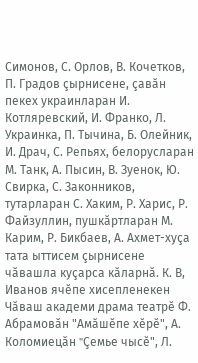Симонов, С. Орлов, В. Кочетков, П. Градов çырнисене, çавăн пекех украинларан И. Котляревский, И. Франко, Л. Украинка, П. Тычина, Б. Олейник, И. Драч, С. Репьях, белорусларан М. Танк, А. Пысин, В. Зуенок, Ю. Свирка, С. Законников, тутарларан С. Хаким, Р. Харис, Р. Файзуллин, пушкăртларан М. Карим, Р. Бикбаев, А. Ахмет-хуçа тата ыттисем çырнисене чăвашла куçарса кăларнă. К. В, Иванов ячĕпе хисепленекен Чăваш академи драма театрĕ Ф. Абрамовăн "Амăшĕпе хĕрĕ", А. Коломиецăн "Çемье чысĕ", Л.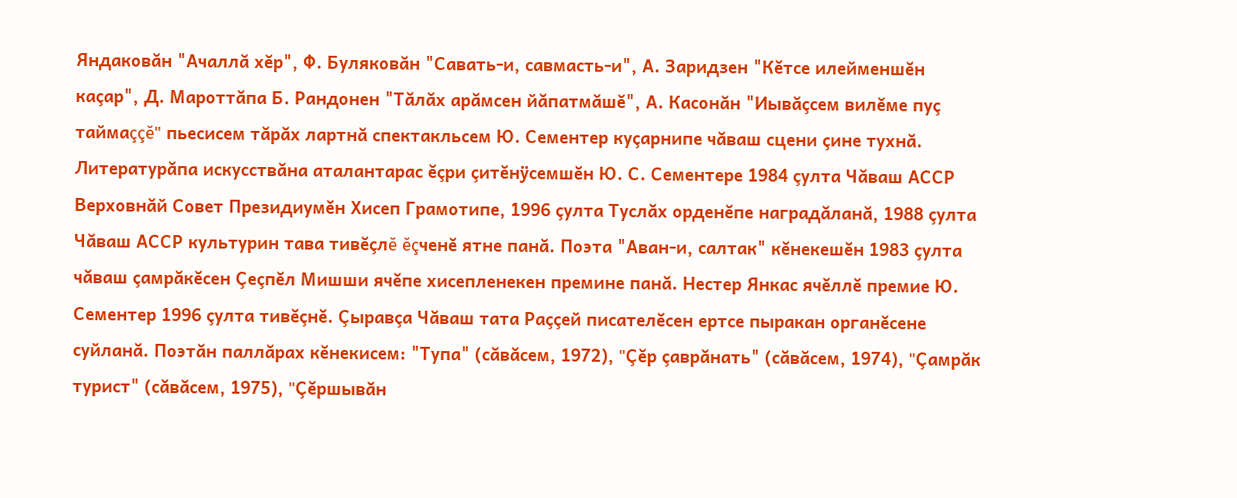Яндаковăн "Ачаллă хĕр", Ф. Буляковăн "Савать-и, савмасть-и", А. Заридзен "Кĕтсе илейменшĕн каçар", Д. Мароттăпа Б. Рандонен "Тăлăх арăмсен йăпатмăшĕ", А. Касонăн "Иывăçсем вилĕме пуç таймаççĕ" пьесисем тăрăх лартнă спектакльсем Ю. Сементер куçарнипе чăваш сцени çине тухнă. Литературăпа искусствăна аталантарас ĕçри çитĕнÿсемшĕн Ю. С. Сементере 1984 çулта Чăваш АССР Верховнăй Совет Президиумĕн Хисеп Грамотипе, 1996 çулта Туслăх орденĕпе наградăланă, 1988 çулта Чăваш АССР культурин тава тивĕçлĕ ĕçченĕ ятне панă. Поэта "Аван-и, салтак" кĕнекешĕн 1983 çулта чăваш çамрăкĕсен Çеçпĕл Мишши ячĕпе хисепленекен премине панă. Нестер Янкас ячĕллĕ премие Ю. Сементер 1996 çулта тивĕçнĕ. Çыравçа Чăваш тата Раççей писателĕсен ертсе пыракан органĕсене суйланă. Поэтăн паллăрах кĕнекисем: "Тупа" (сăвăсем, 1972), "Çĕр çаврăнать" (сăвăсем, 1974), "Çамрăк турист" (сăвăсем, 1975), "Çĕршывăн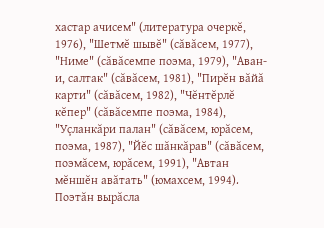хастар ачисем" (литература очеркĕ, 1976), "Шетмĕ шывĕ" (сăвăсем, 1977), "Ниме" (сăвăсемпе поэма, 1979), "Аван-и, салтак" (сăвăсем, 1981), "Пирĕн вăйă карти" (сăвăсем, 1982), "Чĕнтĕрлĕ кĕпер" (сăвăсемпе поэма, 1984), "Уçланкăри палан" (сăвăсем, юрăсем, поэма, 1987), "Йĕс шăнкăрав" (сăвăсем, поэмăсем, юрăсем, 1991), "Автан мĕншĕн авăтать" (юмахсем, 1994). Поэтăн вырăсла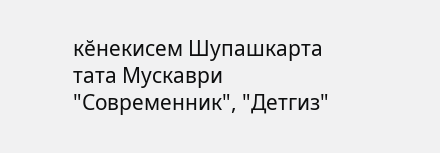кĕнекисем Шупашкарта тата Мускаври "Современник", "Детгиз"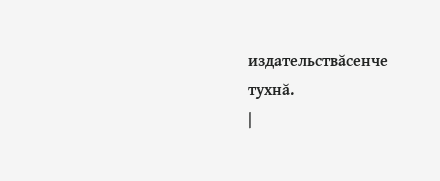издательствăсенче тухнă.
|